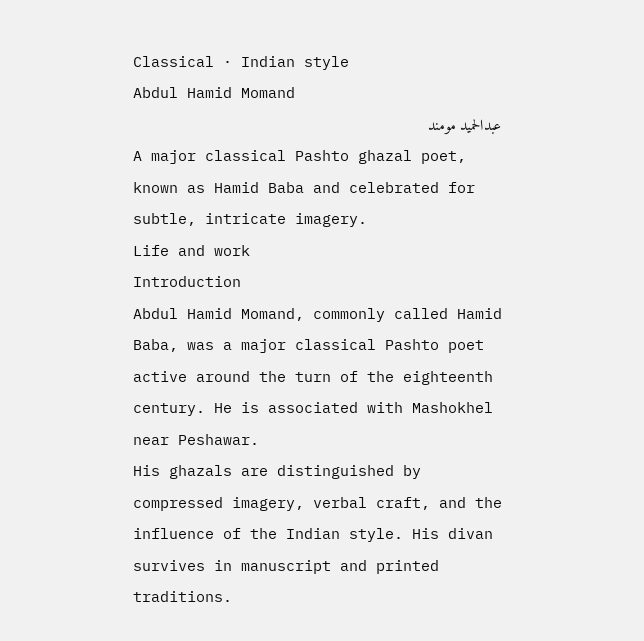Classical · Indian style
Abdul Hamid Momand
عبدالحمید مومند
A major classical Pashto ghazal poet, known as Hamid Baba and celebrated for subtle, intricate imagery.
Life and work
Introduction
Abdul Hamid Momand, commonly called Hamid Baba, was a major classical Pashto poet active around the turn of the eighteenth century. He is associated with Mashokhel near Peshawar.
His ghazals are distinguished by compressed imagery, verbal craft, and the influence of the Indian style. His divan survives in manuscript and printed traditions.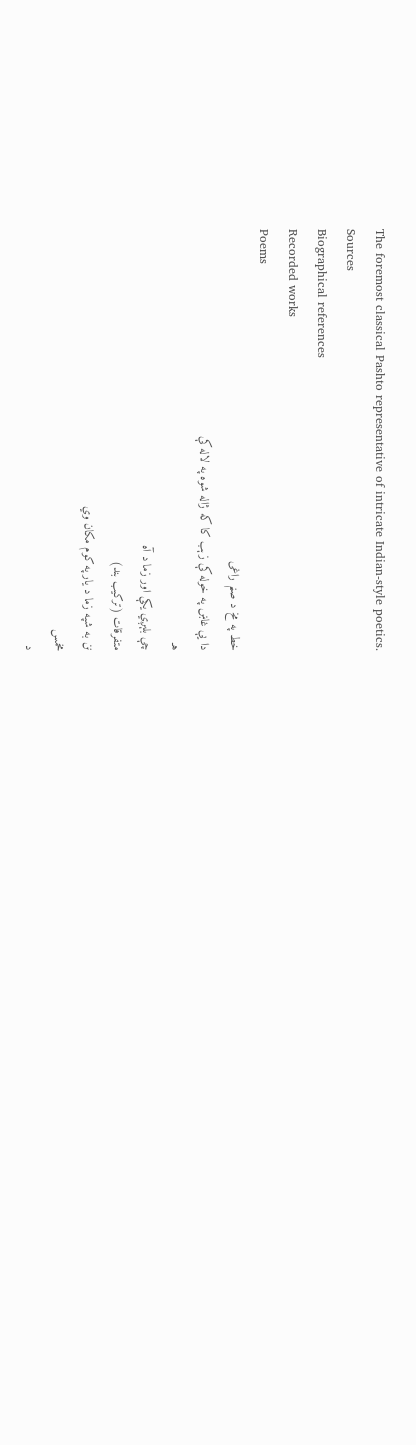The foremost classical Pashto representative of intricate Indian-style poetics.
Sources
Biographical references
Recorded works
Poems
خط په مخ د صنم راغی
دا يې غاښ په خوله کې زېب کا که ژاله شوه په لاله کې
هـ
چې بلېږي يکې اور زما د آه
متفرقات (ترکيب بند)
نن به شپه زما د يار په کوم مکان وي
مخمس
د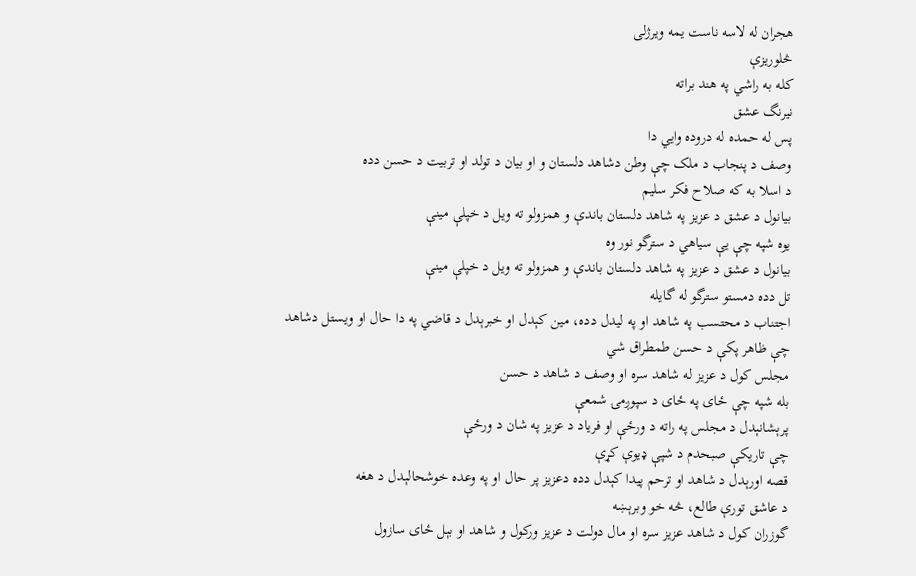هجران له لاسه ناست يمه ويرژلی
څلوريزې
کله به راشي په هند براته
نيرنگ عشق
پس له حمده له دروده وايي دا
وصف د پنجاب د ملک چې وطن دشاهد دلستان و او بيان د تولد او تربيت د حسن دده
د اسلا به که صلاح فکر سليم
بيانول د عشق د عزيز په شاهد دلستان باندې و همزولو ته ويل د خپلې مينې
يوه شپه چې يې سياهي د سترگو نور وه
بيانول د عشق د عزيز په شاهد دلستان باندې و همزولو ته ويل د خپلې مينې
تل دده دمستو سترگو له گايله
اجتناب د محتسب په شاهد او په ليدل دده، مين کېدل او خبرېدل د قاضي په دا حال او ويستل دشاهد
چې ظاهر پکې د حسن طمطراق شي
مجلس کول د عزيز له شاهد سره او وصف د شاهد د حسن
بله شپه چې ځای په ځای د سپوږمۍ شمعې
پرېشانېدل د مجلس په راته د ورځې او فرياد د عزيز په شان د ورځې
چې تاريکې صبحدم د شپې ډيوې کړې
قصه اورېدل د شاهد او ترحم پيدا کېدل دده دعزيز پر حال او په وعده خوشحالېدل د هغه
د عاشق تورې طالع، څه خو وبرېښه
گوزران کول د شاهد عزيز سره او مال دولت د عزيز ورکول و شاهد او بېل ځای سازول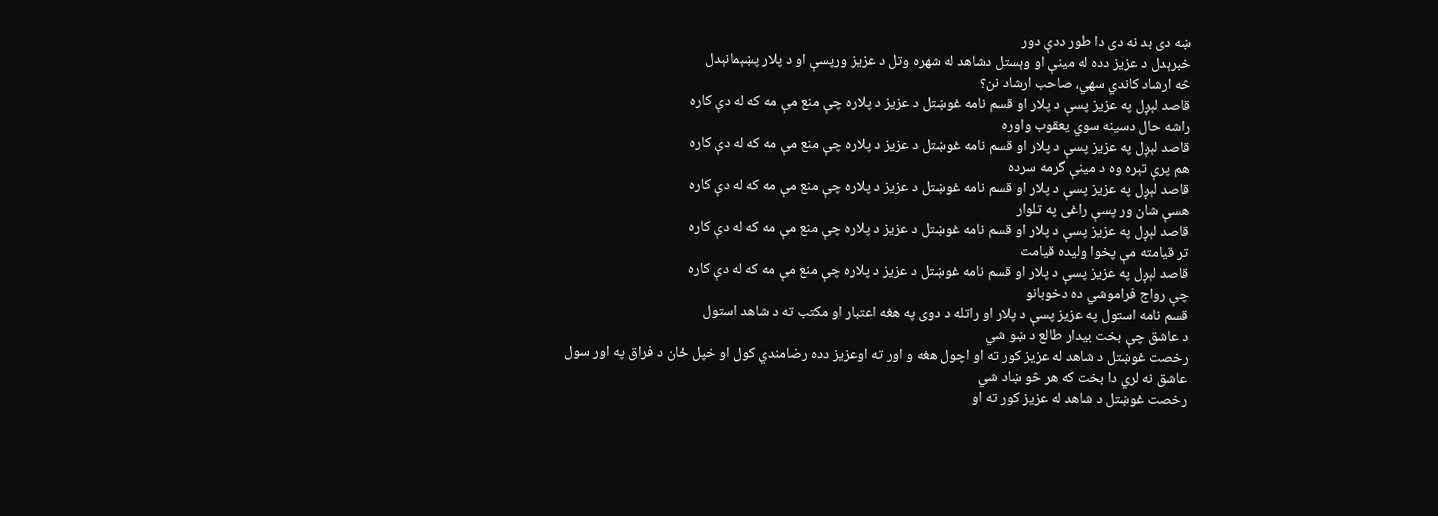ښه دی بد نه دی دا طور ددې دور
خبرېدل د عزيز دده له مينې او وېستل دشاهد له شهره وتل د عزيز ورپسې او د پلار پښېمانېدل
څه ارشاد کاندي سهي، صاحب ارشاد نن؟
قاصد لېږل په عزيز پسې د پلار او قسم نامه غوښتل د عزيز د پلاره چې منع مې مه که له دې کاره
راشه حال دسينه سوي يعقوب واوره
قاصد لېږل په عزيز پسې د پلار او قسم نامه غوښتل د عزيز د پلاره چې منع مې مه که له دې کاره
هم پرې تېره وه د مينې گرمه سرده
قاصد لېږل په عزيز پسې د پلار او قسم نامه غوښتل د عزيز د پلاره چې منع مې مه که له دې کاره
هسې شان ور پسې راغی په تلوار
قاصد لېږل په عزيز پسې د پلار او قسم نامه غوښتل د عزيز د پلاره چې منع مې مه که له دې کاره
تر قيامته مې پخوا وليده قيامت
قاصد لېږل په عزيز پسې د پلار او قسم نامه غوښتل د عزيز د پلاره چې منع مې مه که له دې کاره
چې رواج فراموشي ده دخوبانو
قسم نامه استول په عزيز پسې د پلار او راتله د دوی په هغه اعتبار او مکتب ته د شاهد استول
د عاشق چې بخت بيدار طالع د ښو شي
رخصت غوښتل د شاهد له عزيز کور ته او اچول هغه و اور ته اوعزيز دده رضامندي کول او خپل ځان د فراق په اور سول
عاشق نه لري دا بخت که هر څو ښاد شي
رخصت غوښتل د شاهد له عزيز کور ته او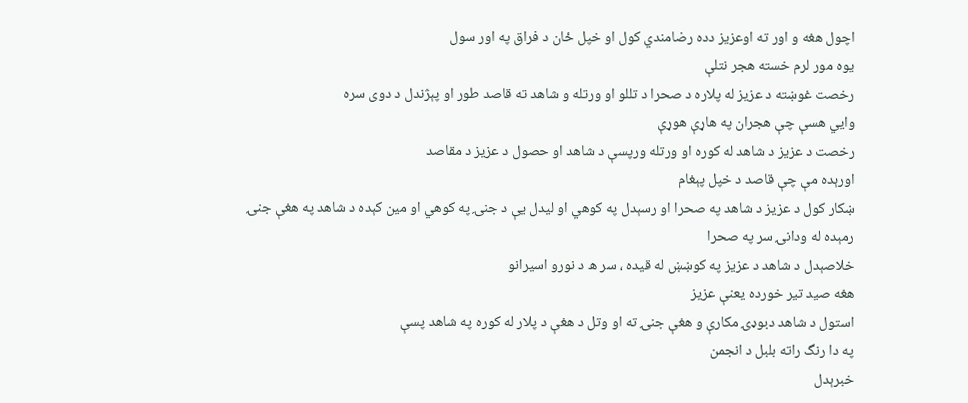اچول هغه و اور ته اوعزيز دده رضامندي کول او خپل ځان د فراق په اور سول
يوه مور لرم خسته هجر نتلې
رخصت غوښته د عزيز له پلاره د صحرا د تللو او ورتله و شاهد ته قاصد طور او پېژندل د دوی سره
وايي هسې چې هجران په هاړې هوړې
رخصت د عزيز د شاهد له کوره او ورتله ورپسې د شاهد او حصول د عزيز د مقاصد
اورېده مې چې قاصد د خپل پېغام
ښکار کول د عزيز د شاهد په صحرا او رسېدل په کوهي او ليدل يې د جنۍ په کوهي او مين کېده د شاهد په هغې جنۍ
رمېده له ودانۍ سر په صحرا
خلاصېدل د شاهد د عزيز په کوښښ له قيده ، سر ه د نورو اسيرانو
هغه صيد تير خورده يعنې عزيز
استول د شاهد دبوډۍ مکارې و هغې جنۍ ته او وتل د هغې د پلار له کوره په شاهد پسې
په دا رنگ راته بلبل د انجمن
خبرېدل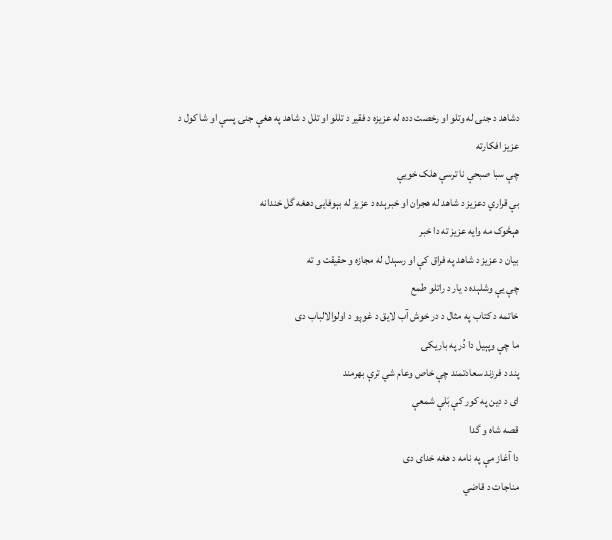دشاهد د جنۍ له وتلو او رخصت دده له عزيزه د فقير د تللو او تلل د شاهد په هغې جنۍ پسې او شا کول د عزيز افکارته
چې سبا صبحې نا ترسې هلک خويې
بې قراري دعزيز د شاهد له هجران او خبرېده د عزيز له بېوفايۍ دهغه گل خندانه
هېڅوک مه وايه عزيز ته دا خبر
بيان د عزيز د شاهد په فراق کې او رسېدل له مجازه و حقيقت و ته
چې يې وشلېده د يار د راتلو طمع
خاتمه د کتاب په مثال د در خوش آب لايق د غوږو د اولوالالباب دی
ما چې وپېيل دا دُر په باريکۍ
پند د فرزند سعادتمند چې خاص وعام شي ترې بهرمند
ای د دين په کور کې بَلې شمعې
قصه شاه و گدا
دا آغاز مې په نامه د هغه خدای دی
مناجات د قاضي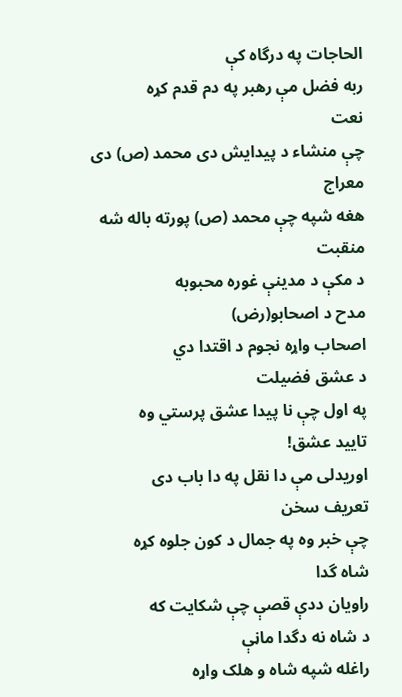الحاجات په درگاه کې
ربه فضل مې رهبر په دم قدم کړه
نعت
چې منشاء د پيدايش دی محمد (ص) دی
معراج
هغه شپه چې محمد (ص) پورته باله شه
منقبت
د مکې د مدينې غوره محبوبه
مدح د اصحابو(رض)
اصحاب واړه نجوم د اقتدا دي
د عشق فضيلت
په اول چې نا پيدا عشق پرستي وه
تاييد عشق!
اوريدلی مې دا نقل په دا باب دی
تعريف سخن
چې خبر وه په جمال د کون جلوه کړه
شاه گدا
راويان ددې قصې چې شکايت که
د شاه نه دگدا ماڼې
راغله شپه شاه و هلک واړه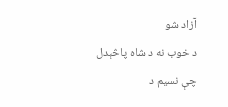آزاد شو
د خوب نه د شاه پاڅېدل
چې نسيم د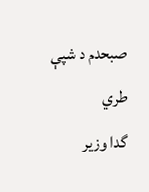صبحدم د شپې طري
گدا وزير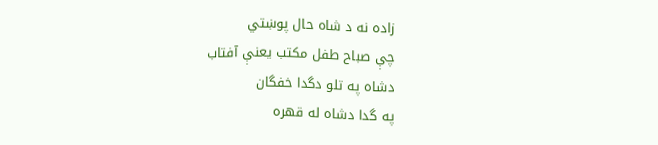زاده نه د شاه حال پوښتي
چې صباح طفل مکتب يعنې آفتاب
دشاه په تلو دگدا خفگان
په گدا دشاه له قهره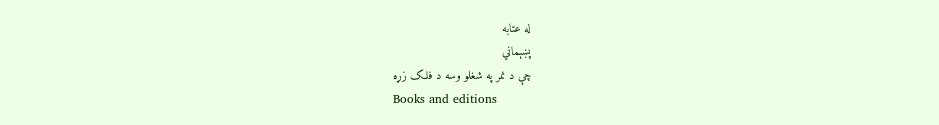له عتابه
پښېماني
چې د نمر په شغلو وسه د فلک زړه
Books and editions